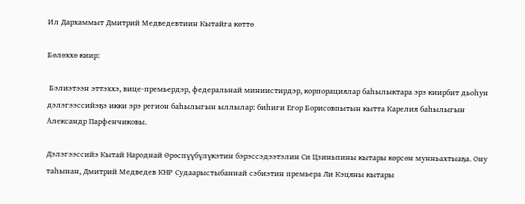Ил Дархаммыт Дмитрий Медведевтиин Кытайга көттө

Бөлөххө киир:

 Бэлиэтээн эттэххэ, вице-премьердэр, федеральнай миниистирдэр, корпорациялар баһылыктара эрэ киирбит дьоһун дэлэгээссийэҕэ икки эрэ регион баһылыгын ыллылар: биһиги Егор Борисовпытын кытта Карелия баһылыгын Александр Парфенчиковы.

Дэлэгээссийэ Кытай Народнай Өрөспүүбүлүкэтин бэрэссэдээтэлин Си Цзиньпины кытары көрсөн мунньахтыаҕа. Ону таһынан, Дмитрий Медведев КНР Судаарыстыбаннай сэбиэтин премьера Ли Кэцяны кытары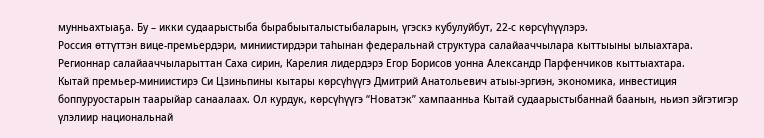мунньахтыаҕа. Бу – икки судаарыстыба бырабыыталыстыбаларын, үгэскэ кубулуйбут, 22-с көрсүһүүлэрэ.
Россия өттүттэн вице-премьердэри, миниистирдэри таһынан федеральнай структура салайааччылара кыттыыны ылыахтара. Регионнар салайааччыларыттан Саха сирин, Карелия лидердэрэ Егор Борисов уонна Александр Парфенчиков кыттыахтара.
Кытай премьер-миниистирэ Си Цзиньпины кытары көрсүһүүгэ Дмитрий Анатольевич атыы-эргиэн, экономика, инвестиция боппуруостарын таарыйар санаалаах. Ол курдук, көрсүһүүгэ “Новатэк” хампаанньа Кытай судаарыстыбаннай баанын, ньиэп эйгэтигэр үлэлиир национальнай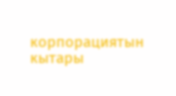корпорациятын кытары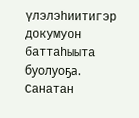үлэлэһиитигэр докумуон баттаһыыта буолуоҕа. Санатан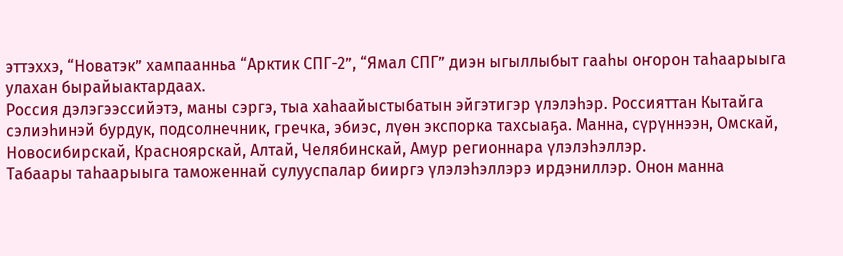эттэххэ, “Новатэк” хампаанньа “Арктик СПГ-2”, “Ямал СПГ” диэн ыгыллыбыт гааһы оҥорон таһаарыыга улахан бырайыактардаах.
Россия дэлэгээссийэтэ, маны сэргэ, тыа хаһаайыстыбатын эйгэтигэр үлэлэһэр. Россияттан Кытайга сэлиэһинэй бурдук, подсолнечник, гречка, эбиэс, лүөн экспорка тахсыаҕа. Манна, сүрүннээн, Омскай, Новосибирскай, Красноярскай, Алтай, Челябинскай, Амур регионнара үлэлэһэллэр.
Табаары таһаарыыга таможеннай сулууспалар бииргэ үлэлэһэллэрэ ирдэниллэр. Онон манна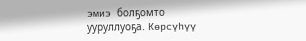эмиэ болҕомто ууруллуоҕа. Көрсүһүү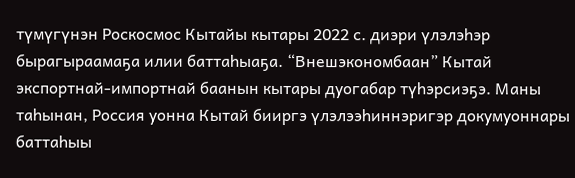түмүгүнэн Роскосмос Кытайы кытары 2022 с. диэри үлэлэһэр бырагыраамаҕа илии баттаһыаҕа. “Внешэкономбаан” Кытай экспортнай-импортнай баанын кытары дуогабар түһэрсиэҕэ. Маны таһынан, Россия уонна Кытай бииргэ үлэлээһиннэригэр докумуоннары баттаһыы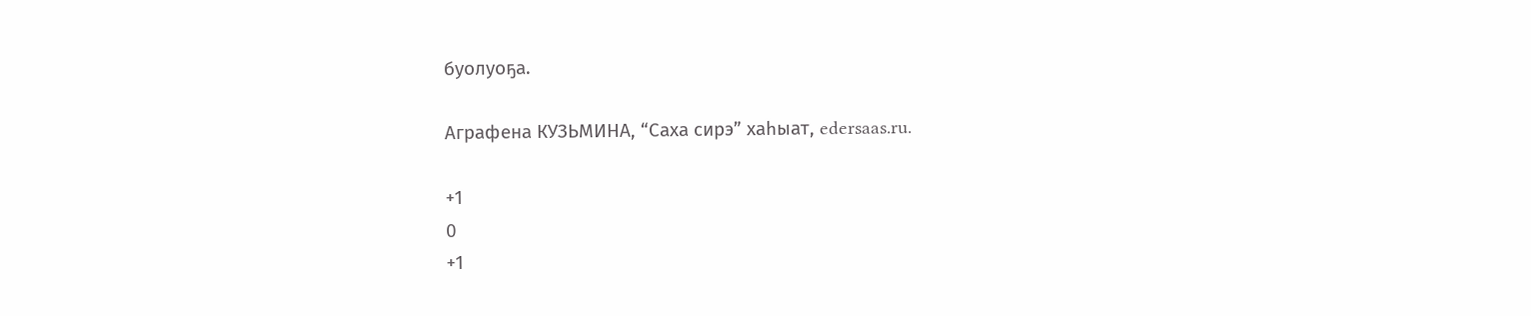буолуоҕа.

Аграфена КУЗЬМИНА, “Саха сирэ” хаһыат, edersaas.ru.

+1
0
+1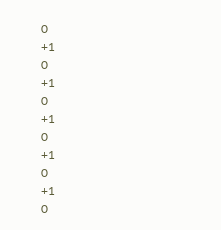0
+1
0
+1
0
+1
0
+1
0
+1
0